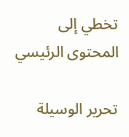تخطي إلى المحتوى الرئيسي

تحرير الوسيلة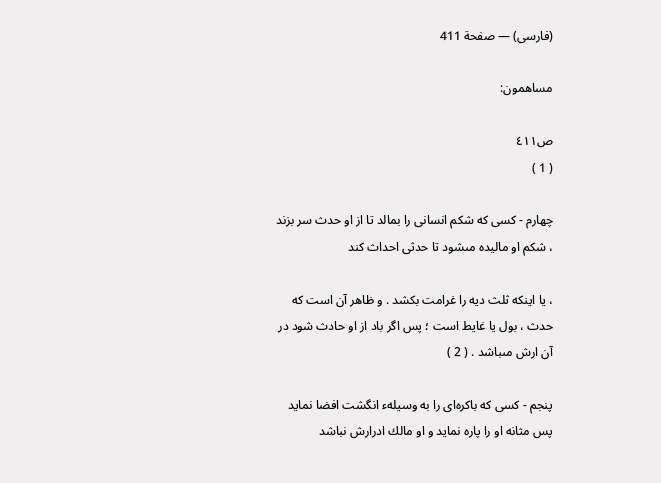(فارسى) — صفحة 411

مساهمون:

ص٤١١
( 1 )

چهارم - كسى كه شكم انسانى را بمالد تا از او حدث سر بزند ، شكم او ماليده مىشود تا حدثى احداث كند

، يا اينكه ثلث ديه را غرامت بكشد . و ظاهر آن است كه حدث ، بول يا غايط است ؛ پس اگر باد از او حادث شود در آن ارش مىباشد . ( 2 )

پنجم - كسى كه باكره‌اى را به وسيلهء انگشت افضا نمايد پس مثانه او را پاره نمايد و او مالك ادرارش نباشد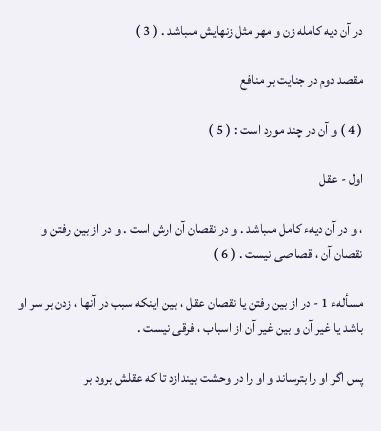در آن ديه كامله زن و مهر مثل زنهايش مىباشد . ( 3 )

مقصد دوم در جنايت بر منافع

( 4 ) و آن در چند مورد است : ( 5 )

اول - عقل

، و در آن ديهء كامل مىباشد . و در نقصان آن ارش است . و در از بين رفتن و نقصان آن ، قصاصى نيست . ( 6 )

مسألهء 1 - در از بين رفتن يا نقصان عقل ، بين اينكه سبب در آنها ، زدن بر سر او باشد يا غير آن و بين غير آن از اسباب ، فرقى نيست .

پس اگر او را بترساند و او را در وحشت بيندازد تا كه عقلش برود بر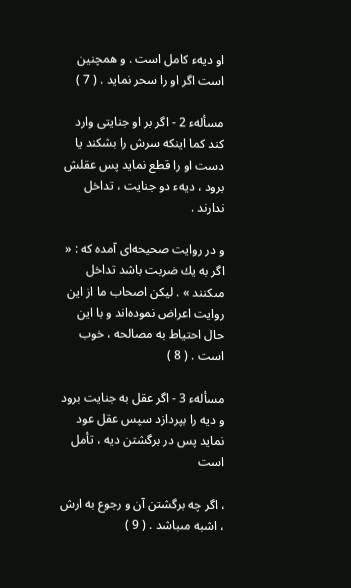او ديهء كامل است . و همچنين است اگر او را سحر نمايد . ( 7 )

مسألهء 2 - اگر بر او جنايتى وارد كند كما اينكه سرش را بشكند يا دست او را قطع نمايد پس عقلش برود ، ديهء دو جنايت ، تداخل ندارند .

و در روايت صحيحه‌اى آمده كه : « اگر به يك ضربت باشد تداخل مىكنند » . ليكن اصحاب ما از اين روايت اعراض نموده‌اند و با اين حال احتياط به مصالحه ، خوب است . ( 8 )

مسألهء 3 - اگر عقل به جنايت برود و ديه را بپردازد سپس عقل عود نمايد پس در برگشتن ديه ، تأمل است

، اگر چه برگشتن آن و رجوع به ارش ، اشبه مىباشد . ( 9 )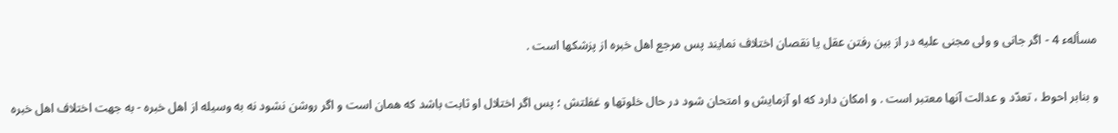مسألهء 4 - اگر جانى و ولى مجنى عليه در از بين رفتن عقل يا نقصان اختلاف نمايند پس مرجع اهل خبره از پزشكها است .

و بنابر احوط ، تعدّد و عدالت آنها معتبر است . و امكان دارد كه او آزمايش و امتحان شود در حال خلوتها و غفلتش ؛ پس اگر اختلال او ثابت باشد كه همان است و اگر روشن نشود نه به وسيله از اهل خبره - به جهت اختلاف اهل خبره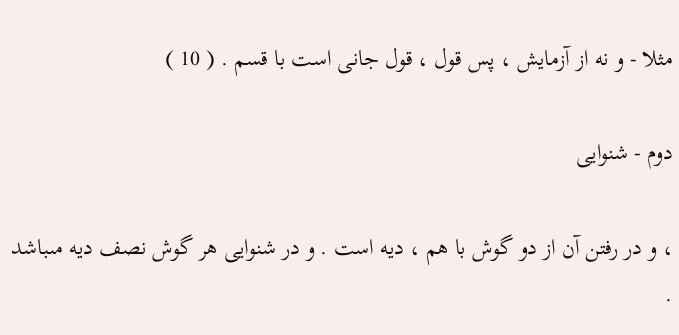مثلا - و نه از آزمايش ، پس قول ، قول جانى است با قسم . ( 10 )

دوم - شنوايى

، و در رفتن آن از دو گوش با هم ، ديه است . و در شنوايى هر گوش نصف ديه مىباشد .